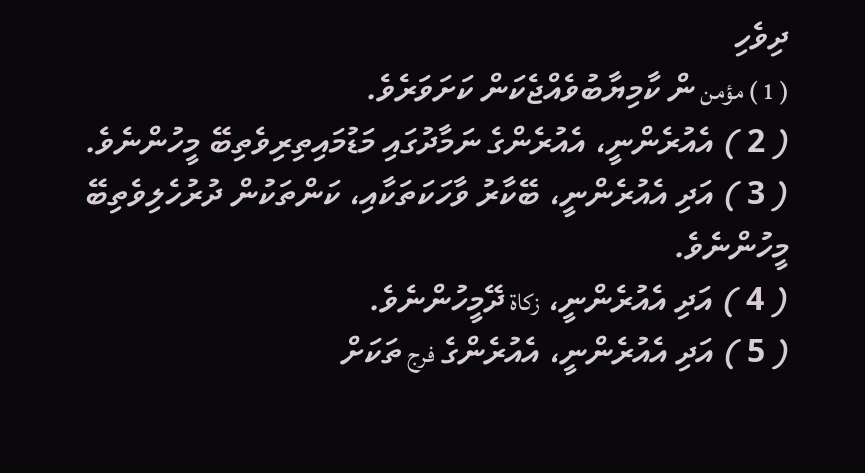ދިވެހި
( 1 ) مؤمن ން ކާމިޔާބުވެއްޖެކަން ކަށަވަރެވެ.
( 2 ) އެއުރެންނީ، އެއުރެންގެ ނަމާދުގައި މަޑުމައިތިރިވެތިބޭ މީހުންނެވެ.
( 3 ) އަދި އެއުރެންނީ، ބޭކާރު ވާހަކަތަކާއި، ކަންތަކުން ދުރުހެލިވެތިބޭ މީހުންނެވެ.
( 4 ) އަދި އެއުރެންނީ، زكاة ދޭމީހުންނެވެ.
( 5 ) އަދި އެއުރެންނީ، އެއުރެންގެ فرج ތަކަށް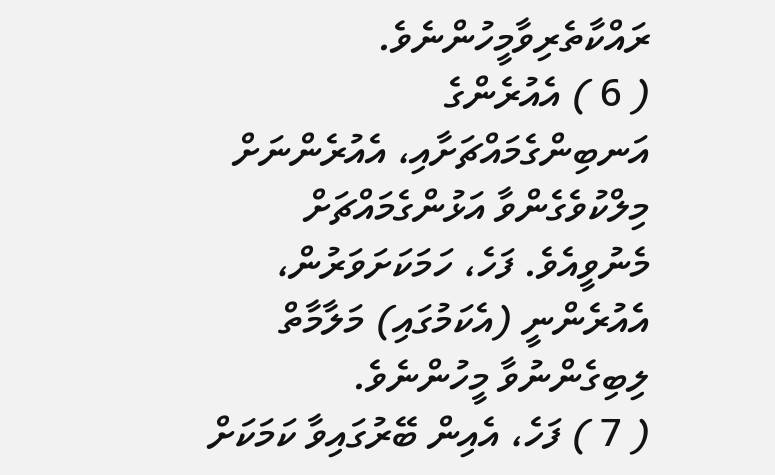ރައްކާތެރިވާމީހުންނެވެ.
( 6 ) އެއުރެންގެ އަނބިންގެމައްޗަށާއި، އެއުރެންނަށް މިލްކުވެގެންވާ އަޅުންގެމައްޗަށް މެނުވީއެވެ. ފަހެ، ހަމަކަށަވަރުން، އެއުރެންނީ (އެކަމުގައި) މަލާމާތް ލިބިގެންނުވާ މީހުންނެވެ.
( 7 ) ފަހެ، އެއިން ބޭރުގައިވާ ކަމަކަށް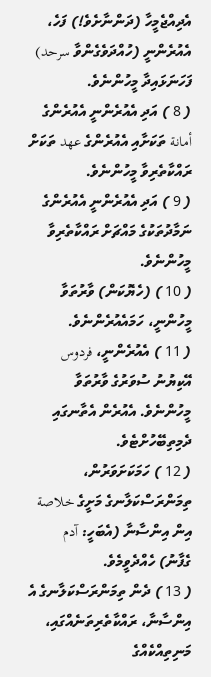އެދިއްޖެމީހާ (ދަންނާށެވެ!) ފަހެ، އެއުރެންނީ (ހުއްދަވެގެންވާ سرحد) ފަހަނަޅައިދާ މީހުންނެވެ.
( 8 ) އަދި އެއުރެންނީ އެއުރެންގެ أمانة ތަކަށާއި އެއުރެންގެ عهد ތަކަށް ރައްކާތެރިވާ މީހުންނެވެ.
( 9 ) އަދި އެއުރެންނީ އެއުރެންގެ ނަމާދުތަކުގެ މައްޗަށް ރައްކާތެރިވާ މީހުންނެވެ.
( 10 ) (ހެޔޮކަން) ވާރުތަވާ މީހުންނީ، ހަމައެއުރެންނެވެ.
( 11 ) އެއުރެންނީ، فردوس އޭކިޔުނު ސުވަރުގެ ވާރުތަވާ މީހުންނެވެ. އެއުރެން އެތާނގައި ދެމިތިބޭހުށްޓެވެ.
( 12 ) ހަމަކަށަވަރުން، ތިމަންރަސްކަލާނގެ މަށީގެ خلاصة އިން އިންސާނާ (އެބަހީ: آدم ގެފާނު) ހެއްދެވީމެވެ.
( 13 ) ދެން ތިމަންރަސްކަލާނގެ އެ އިންސާނާ، ރައްކާތެރިތަނެއްގައި، މަނިތިއްކެއްގެ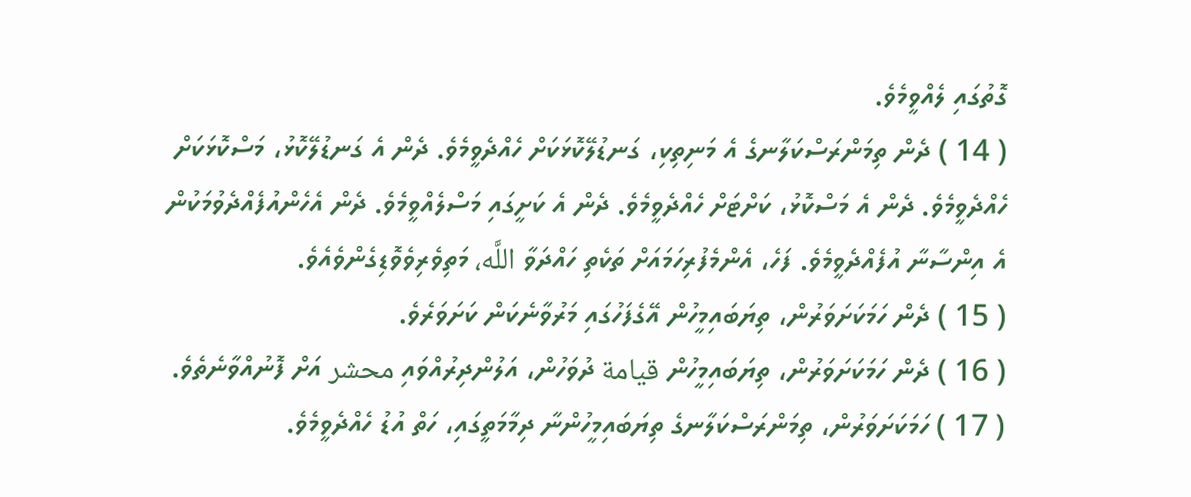ގޮތުގައި ލެއްވީމެވެ.
( 14 ) ދެން ތިމަންރަސްކަލާނގެ އެ މަނިތިކި، ގަނޑުލޭކޮޅަކަށް ހެއްދެވީމެވެ. ދެން އެ ގަނޑުލޭކޮޅު، މަސްކޮޅަކަށް ހެއްދެވީމެވެ. ދެން އެ މަސްކޮޅު، ކަށްޓަށް ހެއްދެވީމެވެ. ދެން އެ ކަށީގައި މަސްލެއްވީމެވެ. ދެން އެހެންއުފެއްދެވުމަކުން އެ އިންސާނާ އުފެއްދެވީމެވެ. ފަހެ، އެންމެފުރިހަމައަށް ތަކެތި ހައްދަވާ اللَّه، މަތިވެރިވެވޮޑިގެންވެއެވެ.
( 15 ) ދެން ހަމަކަށަވަރުން، ތިޔަބައިމީހުން އޭގެފަހުގައި މަރުވާނެކަން ކަށަވަރެވެ.
( 16 ) ދެން ހަމަކަށަވަރުން، ތިޔަބައިމީހުން قيامة ދުވަހުން، އަލުންދިރުއްވައި محشر އަށް ފޮނުއްވާނެތެވެ.
( 17 ) ހަމަކަށަވަރުން، ތިމަންރަސްކަލާނގެ ތިޔަބައިމީހުންނާ ދިމާމަތީގައި، ހަތް އުޑު ހެއްދެވީމެވެ.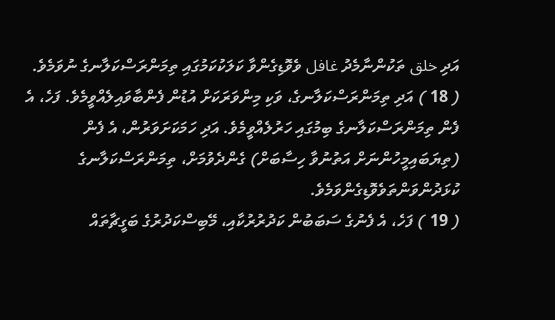އަދި خلق ތަކުންނާމެދު غافل ވެވޮޑިގެންވާ ކަލަކުކަމުގައި ތިމަންރަސްކަލާނގެ ނުވަމެވެ.
( 18 ) އަދި ތިމަންރަސްކަލާނގެ، ވަކި މިންވަރަކަށް އުޑުން ފެންބާވައިލެއްވީމެވެ. ފަހެ، އެ ފެން ތިމަންރަސްކަލާނގެ ބިމުގައި ހަރުލެއްވީމެވެ. އަދި ހަމަކަށަވަރުން، އެ ފެން (ތިޔަބައިމީހުންނަށް އަތުނުވާ ހިސާބަށް) ގެންދެވުމަށް، ތިމަންރަސްކަލާނގެ ކުޅަދުންވަންތަވެވޮޑިގެންވަމެވެ.
( 19 ) ފަހެ، އެ ފެނުގެ ސަބަބުން ކަދުރުރުކާއި، މޭބިސްކަދުރުގެ ބަގީޗާތައް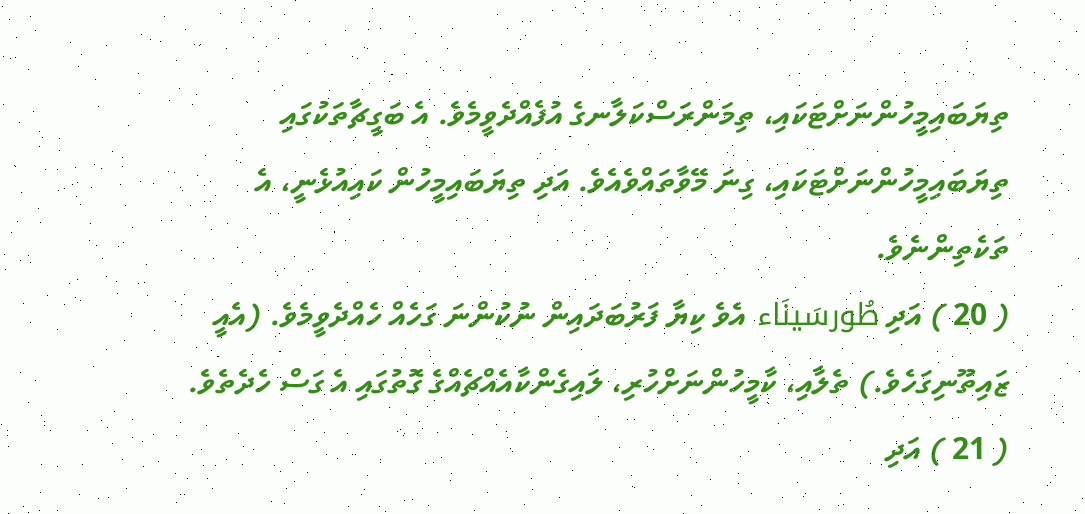ތިޔަބައިމީހުންނަށްޓަކައި، ތިމަންރަސްކަލާނގެ އުފެއްދެވީމެވެ. އެ ބަގީޗާތަކުގައި ތިޔަބައިމީހުންނަށްޓަކައި، ގިނަ މޭވާތައްވެއެވެ. އަދި ތިޔަބައިމީހުން ކައިއުޅެނީ، އެ ތަކެތިންނެވެ.
( 20 ) އަދި طُورسَينَاء އެވެ ކިޔާ ފަރުބަދައިން ނުކުންނަ ގަހެއް ހެއްދެވީމެވެ. (އެއީ ޒައިތޫނިގަހެވެ.) ތެލާއި، ކާމީހުންނަށްހުރި، ލައިގެންކާއެއްޗެއްގެ ގޮތުގައި އެ ގަސް ހެދެތެވެ.
( 21 ) އަދި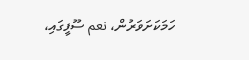ހަމަކަށަވަރުން، نعم ސޫފީގައި،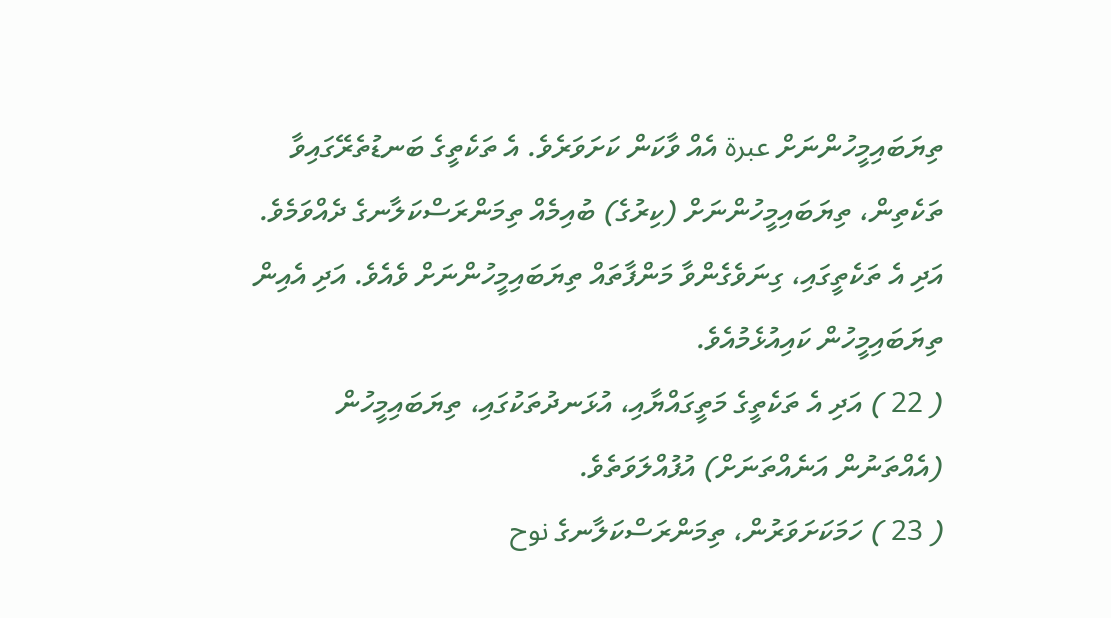ތިޔަބައިމީހުންނަށް عبرة އެއް ވާކަން ކަށަވަރެވެ. އެ ތަކެތީގެ ބަނޑުތެރޭގައިވާ ތަކެތިން، ތިޔަބައިމީހުންނަށް (ކިރުގެ) ބުއިމެއް ތިމަންރަސްކަލާނގެ ދެއްވަމެވެ. އަދި އެ ތަކެތީގައި، ގިނަވެގެންވާ މަންފާތައް ތިޔަބައިމީހުންނަށް ވެއެވެ. އަދި އެއިން ތިޔަބައިމީހުން ކައިއުޅެމުއެވެ.
( 22 ) އަދި އެ ތަކެތީގެ މަތީގައްޔާއި، އުޅަނދުތަކުގައި، ތިޔަބައިމީހުން (އެއްތަނުން އަނެއްތަނަށް) އުފުއްލަވަތެވެ.
( 23 ) ހަމަކަށަވަރުން، ތިމަންރަސްކަލާނގެ نوح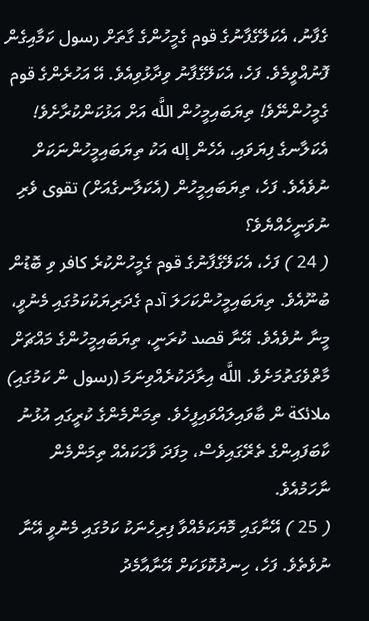ގެފާނު، އެކަލޭގެފާނުގެ قوم ގެމީހުންގެ ގާތަށް رسول ކަމާއިގެން ފޮނުއްވީމެވެ. ފަހެ، އެކަލޭގެފާނު ވިދާޅުވިއެވެ. އޭ އަހުރެންގެ قوم ގެމީހުންނޭވެ! ތިޔަބައިމީހުން اللَّه އަށް އަޅުކަންކުރާށެވެ! އެކަލާނގެ ފިޔަވައި، އެހެން إله އަކު ތިޔަބައިމީހުންނަކަށް ނުވެއެވެ. ފަހެ، ތިޔަބައިމީހުން (އެކަލާނގެއަށް) تقوى ވެރި ނުވަނީހެއްޔެވެ؟
( 24 ) ފަހެ، އެކަލޭގެފާނުގެ قوم ގެމީހުންކުރެ كافر ވި ބޮޑުން ބުނޫއެވެ. ތިޔަބައިމީހުންކަހަލަ آدم ގެދަރިޔަކުކަމުގައި މެނުވީ، މީނާ ނުވެއެވެ. އޭނާ قصد ކުރަނީ، ތިޔަބައިމީހުންގެ މައްޗަށް މާތްވެގަތުމަށެވެ. اللَّه އިރާދަކުރެއްވިނަމަ (رسول ން ކަމުގައި) ملائكة ން ބާވައިލައްވައިފީހެވެ. ތިމަންމެންގެ ކުރީގައި އުޅުނު ކާބަފައިންގެ ތެރޭގައިވެސް، މިފަދަ ވާހަކައެއް ތިމަންމެން ނާހަމުއެވެ.
( 25 ) އޭނާގައި މޮޔަކަމެއްވާ ފިރިހެނަކު ކަމުގައި މެނުވީ އޭނާ ނުވެތެވެ. ފަހެ، ހިނދުކޮޅަކަށް އޭނާއާމެދު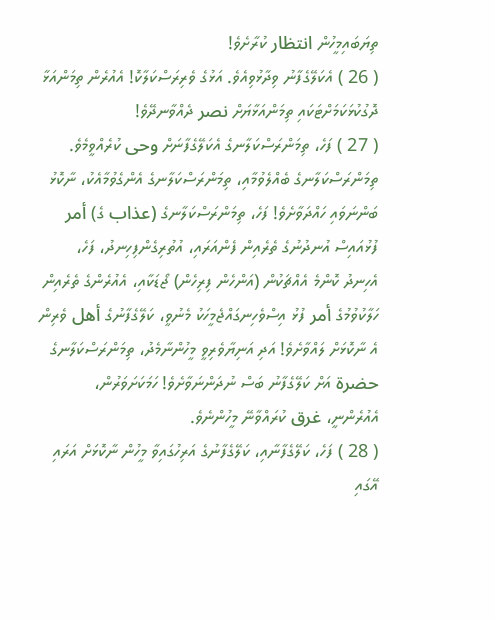ތިޔަބައިމީހުން انتظار ކުރާށެވެ!
( 26 ) އެކަލޭގެފާނު ވިދާޅުވިއެވެ. އަޅުގެ ވެރިރަސްކަލާކޮ! އެއުރެން ތިމަންއަޅާ ދޮގުކުޅަކަމަށްޓަކައި ތިމަންއަޅާޔަށް نصر ދެއްވާނދޭވެ!
( 27 ) ފަހެ، ތިމަންރަސްކަލާނގެ އެކަލޭގެފާނަށް وحى ކުރެއްވީމެވެ. ތިމަންރަސްކަލާނގެ ބެއްލެވުމާއި، ތިމަންރަސްކަލާނގެ އެންގެވުމާއެކު، ނާކޮޅު ބަންނަވައި ހައްދަވާށެވެ! ފަހެ، ތިމަންރަސްކަލާނގެ (عذاب ގެ) أمر ފުޅުއައިސް އުނދުނުގެ ތެރެއިން ފެންއަރައި، އުތުރިގެންފިހިނދު، ފަހެ، އެހިނދު ކޮންމެ އެއްޗަކުން (އަންހެން ފިރިހެން) ޖޯޑަކާއި، އެއުރެންގެ ތެރެއިން ހަލާކުވުމުގެ أمر ފުޅު އިސްވެހިނގައްޖެމީހަކު މެނުވީ، ކަލޭގެފާނުގެ أهل ވެރިން އެ ނާކޮޅަށް ލައްވާށެވެ! އަދި އަނިޔާވެރިވީ މީހުންނާމެދު، ތިމަންރަސްކަލާނގެ حضرة އަށް ކަލޭގެފާނު ބަސް ނުދަންނަވާށެވެ! ހަމަކަށަވަރުން، އެއުރެންނީ، غرق ކުރައްވާނޭ މީހުންނެވެ.
( 28 ) ފަހެ، ކަލޭގެފާނާއި، ކަލޭގެފާނުގެ އަރިހުގައިވާ މީހުން ނާކޮޅަށް އަރައި އޭގައި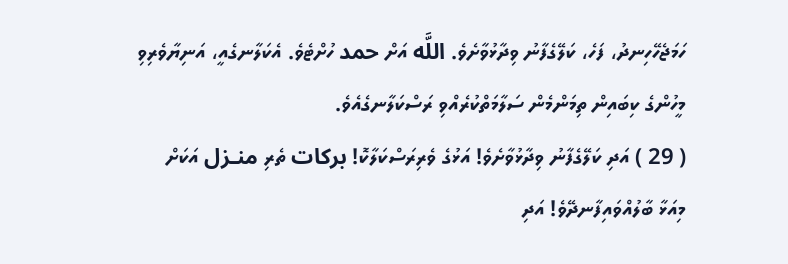ހަމަޖެހޭހިނދު، ފަހެ، ކަލޭގެފާނު ވިދާޅުވާށެވެ. اللَّه އަށް حمد ހުށްޓެވެ. އެކަލާނގެއީ، އަނިޔާވެރިވި މީހުންގެ ކިބައިން ތިމަންމެން ސަލާމަތްކުރެއްވި ރަސްކަލާނގެއެވެ.
( 29 ) އަދި ކަލޭގެފާނު ވިދާޅުވާށެވެ! އަޅުގެ ވެރިރަސްކަލާކޮ! بركات ތެރި منـزل އަކަށް މިއަޅާ ބާލުއްވައިފާނދޭވެ! އަދި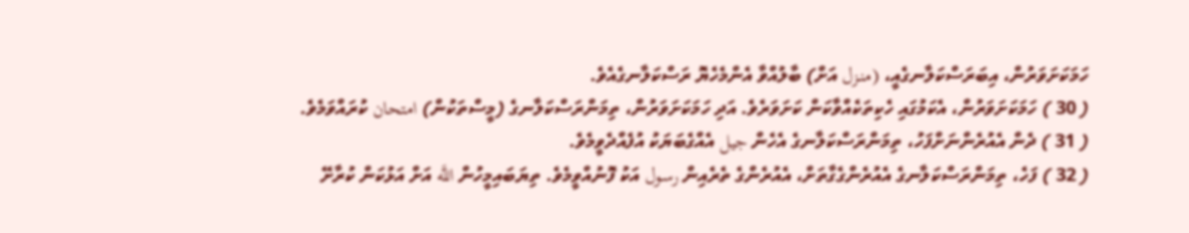ހަމަކަށަވަރުން، އިބަރަސްކަލާނގެއީ، (منـزل އަށް) ބާލުއްވާ އެންމެހެޔޮ ރަސްކަލާނގެއެވެ.
( 30 ) ހަމަކަށަވަރުން، އެކަމުގައި ހެކިތަކެއްވާކަން ކަށަވަރެވެ. އަދި ހަމަކަށަވަރުން، ތިމަންރަސްކަލާނގެ (މީސްތަކުން) امتحان ކުރައްވަމެވެ.
( 31 ) ދެން އެއުރެންނަށްފަހު، ތިމަންރަސްކަލާނގެ އެހެން جيل އެއްގެބަޔަކު އުފެއްދެވީމެވެ.
( 32 ) ފަހެ، ތިމަންރަސްކަލާނގެ އެއުރެންގެގާތަށް، އެއުރެންގެ ތެރެއިން رسول އަކު ފޮނުއްވީމެވެ. ތިޔަބައިމީހުން اللَّه އަށް އަޅުކަން ކުރާށޭ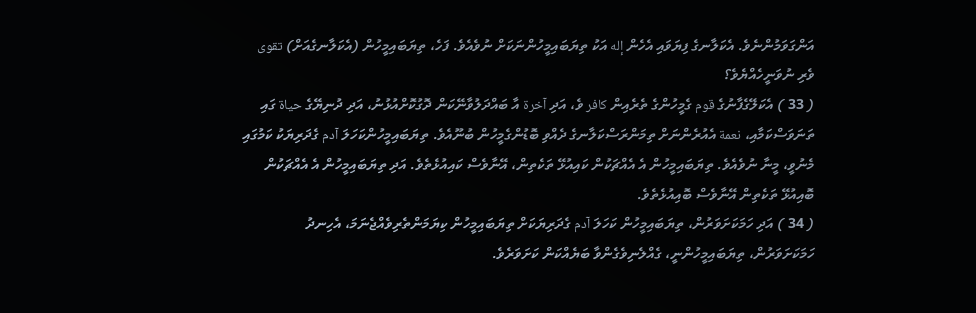އަންގަވަމުންނެވެ. އެކަލާނގެ ފިޔަވައި އެހެން إله އަކު ތިޔަބައިމީހުންނަކަށް ނުވެއެވެ. ފަހެ، ތިޔަބައިމީހުން (އެކަލާނގެއަށް) تقوى ވެރި ނުވަނީހެއްޔެވެ؟
( 33 ) އެކަލޭގެފާނުގެ قوم ގެމީހުންގެ ތެރެއިން كافر ވެ، އަދި آخرة އާ ބައްދަލުވާނޭކަން ދޮގުކޮށްއުޅުނު، އަދި ދުނިޔޭގެ حياة ގައި ތަނަވަސްކަމާއި، نعمة އެއުރެންނަށް ތިމަންރަސްކަލާނގެ ދެއްވި ބޮޑުންގެމީހުން ބުނޫއެވެ. ތިޔަބައިމީހުންކަހަލަ آدم ގެދަރިޔަކު ކަމުގައި މެނުވީ، މީނާ ނުވެއެވެ. ތިޔަބައިމީހުން އެ އެއްޗަކުން ކައިއުޅޭ ތަކެތިން، އޭނާވެސް ކައިއުޅެތެވެ. އަދި ތިޔަބައިމީހުން އެ އެއްޗަކުން ބޮއިއުޅޭ ތަކެތިން އޭނާވެސް ބޮއިއުޅެތެވެ.
( 34 ) އަދި ހަމަކަށަވަރުން، ތިޔަބައިމީހުން ކަހަލަ آدم ގެދަރިޔަކަށް ތިޔަބައިމީހުން ކިޔަމަންތެރިވެއްޖެނަމަ، އެހިނދު ހަމަކަށަވަރުން، ތިޔަބައިމީހުންނީ، ގެއްލެނިވެގެންވާ ބަޔެއްކަން ކަށަވަރެވެ.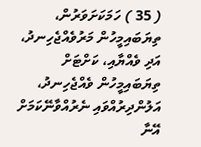( 35 ) ހަމަކަށަވަރުން، ތިޔަބައިމީހުން މަރުވެއްޖެހިނދު، އަދި ވެއްޔާއި، ކަށްޓަށް ތިޔަބައިމީހުން ވެއްޖެހިނދު، އަލުންދިރުއްވައި ނެރުއްވާނޭކަމަށް އޭނާ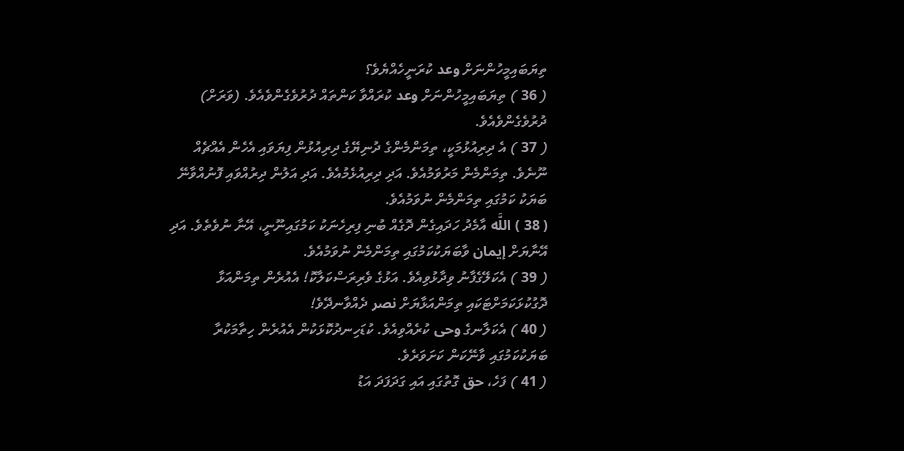ތިޔަބައިމީހުންނަށް وعد ކުރަނީހެއްޔެވެ؟
( 36 ) ތިޔަބައިމީހުންނަށް وعد ކުރައްވާ ކަންތައް ދުރުވެގެންވެއެވެ. (ވަރަށް) ދުރުވެގެންވެއެވެ.
( 37 ) އެ ދިރިއުޅުމަކީ، ތިމަންމެންގެ ދުނިޔޭގެ ދިރިއުޅުން ފިޔަވައި އެހެން އެއްޗެއް ނޫނެވެ. ތިމަންމެން މަރުވަމުއެވެ. އަދި ދިރިއުޅެމުއެވެ. އަދި އަލުން ދިރުއްވައި ފޮނުއްވާނޭ ބަޔަކު ކަމުގައި ތިމަންމެން ނުވަމުއެވެ.
( 38 ) اللَّه އާމެދު ހަދައިގެން ދޮގެއް ބުނި ފިރިހެނަކު ކަމުގައިނޫނީ، އޭނާ ނުވެތެވެ. އަދި އޭނާޔަށް إيمان ވާބަޔަކުކަމުގައި ތިމަންމެން ނުވަމުއެވެ.
( 39 ) އެކަލޭގެފާނު ވިދާޅުވިއެވެ. އަޅުގެ ވެރިރަސްކަލާކޮ! އެއުރެން ތިމަންއަޅާ ދޮގުކުޅަކަމަށްޓަކައި ތިމަންއަޅާޔަށް نصر ދެއްވާނދޭވެ!
( 40 ) އެކަލާނގެ وحى ކުރެއްވިއެވެ. ކުޑަހިނދުކޮޅަކުން އެއުރެން ހިތާމަކުރާ ބަޔަކުކަމުގައި ވާނޭކަން ކަށަވަރެވެ.
( 41 ) ފަހެ، حق ގޮތުގައި އައި ގަދަފަދަ އަޑު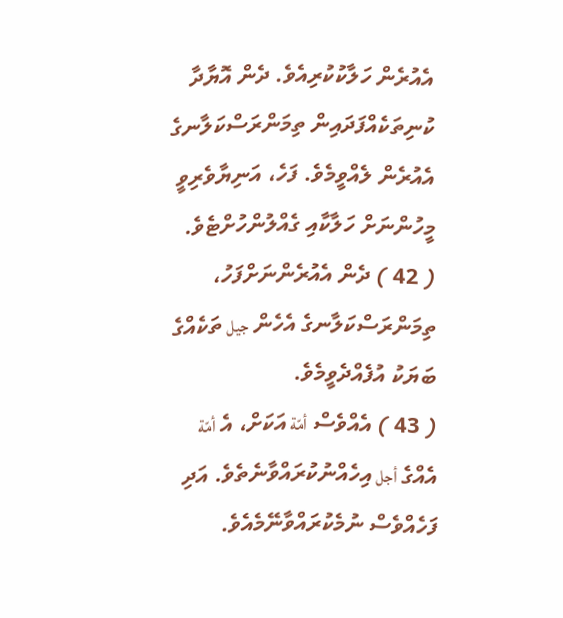އެއުރެން ހަލާކުކުރިއެވެ. ދެން އޮޔާދާ ކުނިތަކެއްފަދައިން ތިމަންރަސްކަލާނގެ އެއުރެން ލެއްވީމެވެ. ފަހެ، އަނިޔާވެރިވީ މީހުންނަށް ހަލާކާއި ގެއްލުންހުށްޓެވެ.
( 42 ) ދެން އެއުރެންނަށްފަހު، ތިމަންރަސްކަލާނގެ އެހެން جيل ތަކެއްގެ ބަޔަކު އުފެއްދެވީމެވެ.
( 43 ) އެއްވެސް أمّة އަކަށް، އެ أمّة އެއްގެ أجل އިހެއްނުކުރައްވާނެތެވެ. އަދި ފަހެއްވެސް ނުމެކުރައްވާނޭމެއެވެ.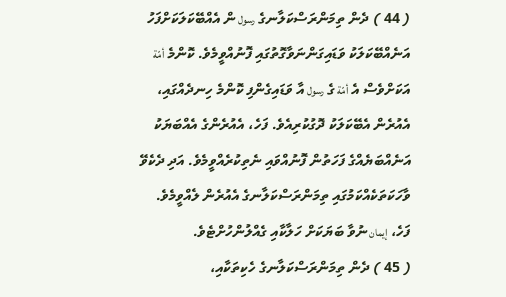( 44 ) ދެން ތިމަންރަސްކަލާނގެ رسول ން އެއްބޭކަލަކަށްފަހު އަނެއްބޭކަލަކު ވަޑައިގަންނަވާގޮތުގައި ފޮނުއްވީމެވެ. ކޮންމެ أمّة އަކަށްވެސް އެ أمّة ގެ رسول އާ ވަޑައިގެންފި ކޮންމެ ހިނދެއްގައި، އެއުރެން އެބޭކަލަކު ދޮގުކުރިއެވެ. ފަހެ، އެއުރެންގެ އެއްބަޔަކު އަނެއްބަޔެއްގެ ފަހަތުން ފޮނުއްވައި ނެތިކުރެއްވީމެވެ. އަދި ދެކެވޭ ވާހަކަތަކެއްކަމުގައި ތިމަންރަސްކަލާނގެ އެއުރެން ލެއްވީމެވެ. ފަހެ، إيمان ނުވާ ބަޔަކަށް ހަލާކާއި ގެއްލުންހުށްޓެވެ.
( 45 ) ދެން ތިމަންރަސްކަލާނގެ ހެކިތަކާއި،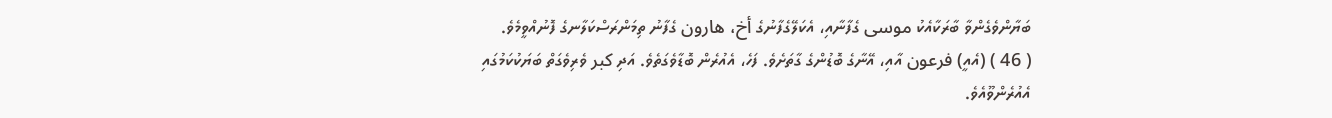ބަޔާންވެގެންވާ ބާރަކާއެކު موسى ގެފާނާއި، އެކަލޭގެފާނުގެ أخ، هارون ގެފާނު ތިމަންރަސްކަލާނގެ ފޮނުއްވީމެވެ.
( 46 ) (އެއީ) فرعون އާއި، އޭނާގެ ބޮޑުންގެ ގާތަށެވެ. ފަހެ، އެއުރެން ބޮޑާވެގަތެވެ. އަދި كبر ވެރިވެގަތް ބަޔަކުކަމުގައި އެއުރެންވޫއެވެ.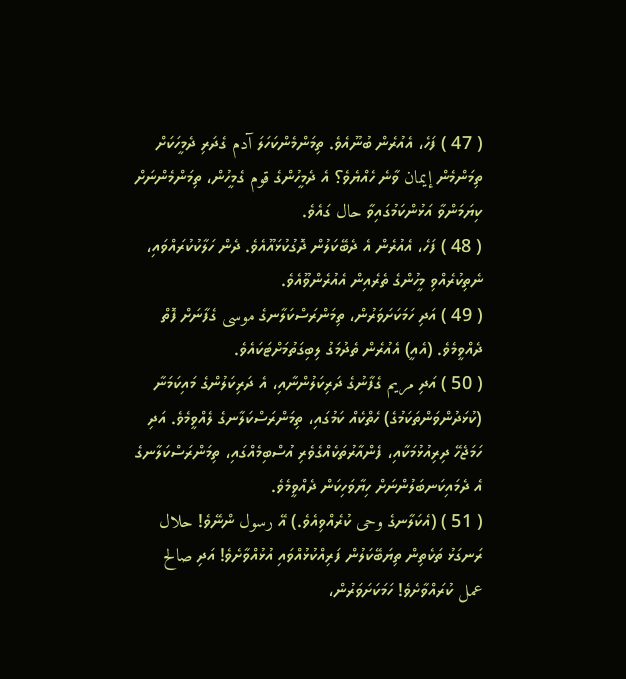( 47 ) ފަހެ، އެއުރެން ބުނޫއެވެ. ތިމަންމެންކަހަލަ آدم ގެދަރި ދެމީހަކަށް ތިމަންމެން إيمان ވާނެ ހެއްޔެވެ؟ އެ ދެމީހުންގެ قوم ގެމީހުން، ތިމަންމެންނަށް ކިޔަމަންވާ އަޅުންކަމުގައިވާ حال ގައެވެ.
( 48 ) ފަހެ، އެއުރެން އެ ދެބޭކަލުން ދޮގުކުޅައޫއެވެ. ދެން ހަލާކުކުރައްވައި، ނެތިކުރެއްވި މީހުންގެ ތެރެއިން އެއުރެންވޫއެވެ.
( 49 ) އަދި ހަމަކަށަވަރުން، ތިމަންރަސްކަލާނގެ موسى ގެފާނަށް ފޮތް ދެއްވީމެވެ. (އެއީ) އެއުރެން ތެދުމަގު ލިބިގަތުމަށްޓަކައެވެ.
( 50 ) އަދި مريم ގެފާނުގެ ދަރިކަލުންނާއި، އެ ދަރިކަލުންގެ މައިކަމަނާ (ކުޅަދުންވަންތަކަމުގެ) ހެތްކެއް ކަމުގައި، ތިމަންރަސްކަލާނގެ ލެއްވީމެވެ. އަދި ހަމަޖެހޭ ދިރިއުޅުމަކާއި، ފެންއާރުތަކެއްގެވެރި އުސްބިމެއްގައި، ތިމަންރަސްކަލާނގެ އެ ދެމައިކަނބަލުންނަށް ހިޔާވަހިކަން ދެއްވީމެވެ.
( 51 ) (އެކަލާނގެ وحى ކުރެއްވިއެވެ.) އޭ رسول ންނޭވެ! حلال ރަނގަޅު ތަކެތިން ތިޔަބޭކަލުން ފަރިއްކުޅުއްވައި އުޅުއްވާށެވެ! އަދި صالح عمل ކުރައްވާށެވެ! ހަމަކަށަވަރުން،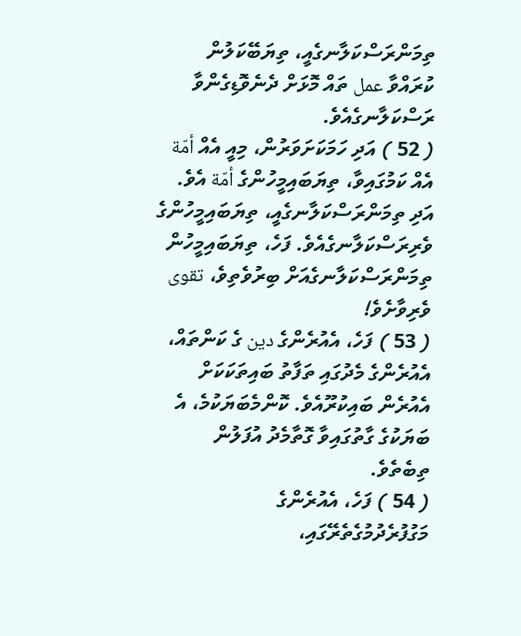ތިމަންރަސްކަލާނގެއީ، ތިޔަބޭކަލުން ކުރައްވާ عمل ތައް މޮޅަށް ދެނެވޮޑިގެންވާ ރަސްކަލާނގެއެވެ.
( 52 ) އަދި ހަމަކަށަވަރުން، މިއީ އެއް أمّة އެއް ކަމުގައިވާ، ތިޔަބައިމީހުންގެ أمّة އެވެ. އަދި ތިމަންރަސްކަލާނގެއީ، ތިޔަބައިމީހުންގެ ވެރިރަސްކަލާނގެއެވެ. ފަހެ، ތިޔަބައިމީހުން ތިމަންރަސްކަލާނގެއަށް ބިރުވެތިވެ، تقوى ވެރިވާށެވެ!
( 53 ) ފަހެ، އެއުރެންގެ دين ގެ ކަންތައް، އެއުރެންގެ މެދުގައި ތަފާތު ބައިތަކަކަށް އެއުރެން ބައިކުރޫއެވެ. ކޮންމެބަޔަކުމެ، އެ ބަޔަކުގެ ގާތުގައިވާ ގޮތާމެދު އުފަލުން ތިބެތެވެ.
( 54 ) ފަހެ، އެއުރެންގެ މަގުފުރެދުމުގެތެރޭގައި،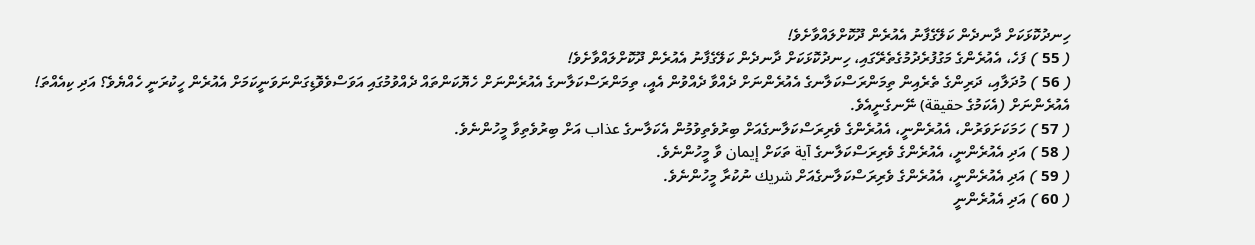ހިނދުކޮޅަކަށް ދާނދެން ކަލޭގެފާނު އެއުރެން ދޫކޮށްލައްވާށެވެ!
( 55 ) ފަހެ، އެއުރެންގެ މަގުފުރެދުމުގެތެރޭގައި، ހިނދުކޮޅަކަށް ދާނދެން ކަލޭގެފާނު އެއުރެން ދޫކޮށްލައްވާށެވެ!
( 56 ) މުދަލާއި، ދަރިންގެ ތެރެއިން ތިމަންރަސްކަލާނގެ އެއުރެންނަށް ދެއްވާ ދެއްވުން އެއީ، ތިމަންރަސްކަލާނގެ އެއުރެންނަށް ހެޔޮކަންތައް ދެއްވުމުގައި އަވަސްވެވޮޑިގަންނަވަނީކަމަށް އެއުރެން ހީކުރަނީ ހެއްޔެވެ؟ އަދި ކިއެއްތަ! އެއުރެންނަށް (އެކަމުގެ حقيقة) ނޭނގެނީއެވެ.
( 57 ) ހަމަކަށަވަރުން، އެއުރެންނީ، އެއުރެންގެ ވެރިރަސްކަލާނގެއަށް ބިރުވެތިވުމުން އެކަލާނގެ عذاب އަށް ބިރުވެތިވާ މީހުންނެވެ.
( 58 ) އަދި އެއުރެންނީ، އެއުރެންގެ ވެރިރަސްކަލާނގެ آية ތަކަށް إيمان ވާ މީހުންނެވެ.
( 59 ) އަދި އެއުރެންނީ، އެއުރެންގެ ވެރިރަސްކަލާނގެއަށް شريك ނުކުރާ މީހުންނެވެ.
( 60 ) އަދި އެއުރެންނީ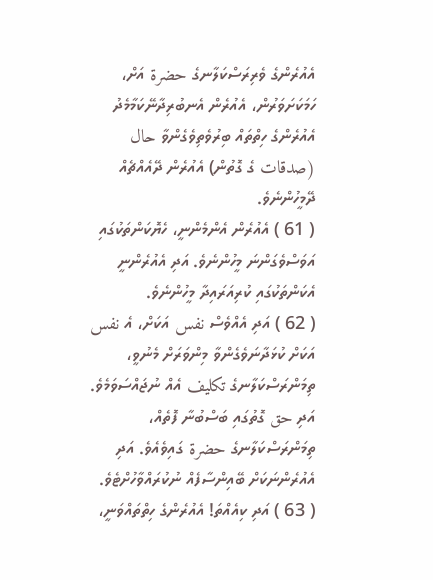އެއުރެންގެ ވެރިރަސްކަލާނގެ حضرة އަށް، ހަމަކަށަވަރުން، އެއުރެން އެނބުރިދާނޭކަމާމެދު އެއުރެންގެ ހިތްތައް ބިރުވެތިވެގެންވާ حال (صدقات ގެ ގޮތުން) އެއުރެން ދޭއެއްޗެއް ދޭމީހުންނެވެ.
( 61 ) އެއުރެން އެންމެންނީ، ހެޔޮކަންތަކުގައި އަވަސްވެގަންނަ މީހުންނެވެ. އަދި އެއުރެންނީ އެކަންތަކުގައި ކުރިއަރައިދާ މީހުންނެވެ.
( 62 ) އަދި އެއްވެސް نفس އަކަށް، އެ نفس އަކަށް ކުޅަދާނަވެގެންވާ މިންވަރަށް މެނުވީ، ތިމަންރަސްކަލާނގެ تكليف އެއް ނުޖައްސަވަމެވެ. އަދި حق ގޮތުގައި ބަސްބުނާ ފޮތެއް، ތިމަންރަސްކަލާނގެ حضرة ގައިވެއެވެ. އަދި އެއުރެންނަކަށް ބޭއިންސާފެއް ނުކުރައްވާހުށްޓެވެ.
( 63 ) އަދި ކިއެއްތަ! އެއުރެންގެ ހިތްތައްވަނީ،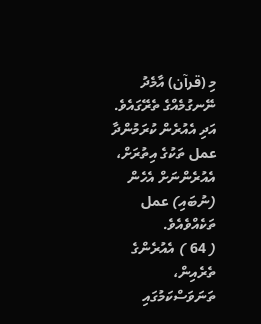މި (قرآن) އާމެދު ނޭނގުމެއްގެ ތެރޭގައެވެ. އަދި އެއުރެން ކުރަމުންދާ عمل ތަކުގެ އިތުރަށް، އެއުރެންނަށް އެހެން (ނުބައި) عمل ތަކެއްވެއެވެ.
( 64 ) އެއުރެންގެ ތެރެއިން، ތަނަވަސްކަމުގައި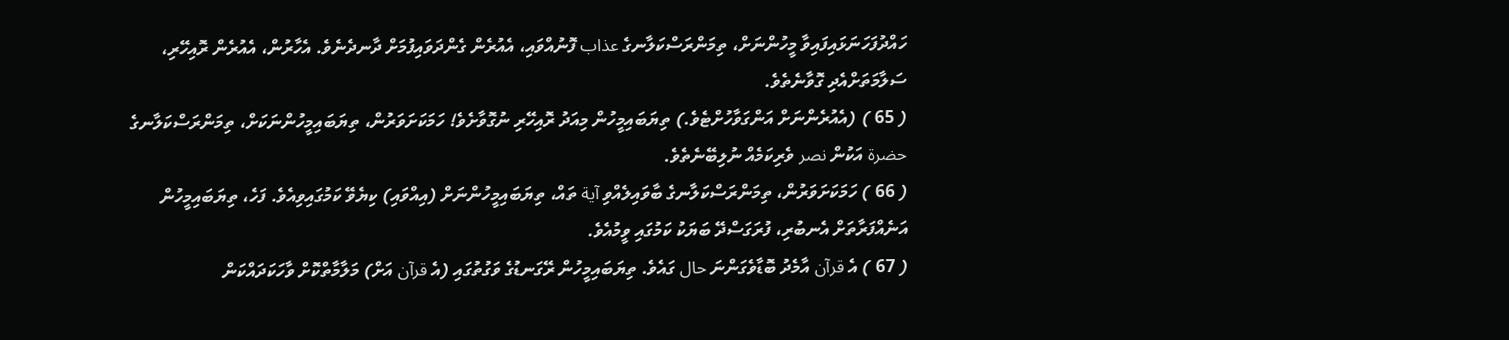ހައްދުފަހަނަޅައިފައިވާ މީހުންނަށް، ތިމަންރަސްކަލާނގެ عذاب ފޮނުއްވައި، އެއުރެން ގެންދަވައިފުމަށް ދާނދެނެވެ. އެހާރުން، އެއުރެން ރޮއިހޭރި، ސަލާމަތަށްއެދި ގޮވާނެތެވެ.
( 65 ) (އެއުރެންނަށް އަންގަވާހުށްޓެވެ.) ތިޔަބައިމީހުން މިއަދު ރޮއިހޭރި ނުގޮވާށެވެ! ހަމަކަށަވަރުން، ތިޔަބައިމީހުންނަކަށް، ތިމަންރަސްކަލާނގެ حضرة އަކުން نصر ވެރިކަމެއް ނުލިބޭނެތެވެ.
( 66 ) ހަމަކަށަވަރުން، ތިމަންރަސްކަލާނގެ ބާވައިލެއްވި آية ތައް، ތިޔަބައިމީހުންނަށް (އިއްވައި) ކިޔެވޭ ކަމުގައިވިއެވެ. ފަހެ، ތިޔަބައިމީހުން އަނެއްފަރާތަށް އެނބުރި، ފުރަގަސްދޭ ބަޔަކު ކަމުގައި ވީމުއެވެ.
( 67 ) އެ قرآن އާމެދު ބޮޑާވެގަންނަ حال ގައެވެ. ތިޔަބައިމީހުން ރޭގަނޑުގެ ވަގުތުގައި (އެ قرآن އަށް) މަލާމާތްކޮށް ވާހަކަދައްކަން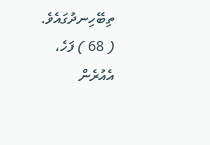ތިބޭހިނދުގައެވެ.
( 68 ) ފަހެ، އެއުރެން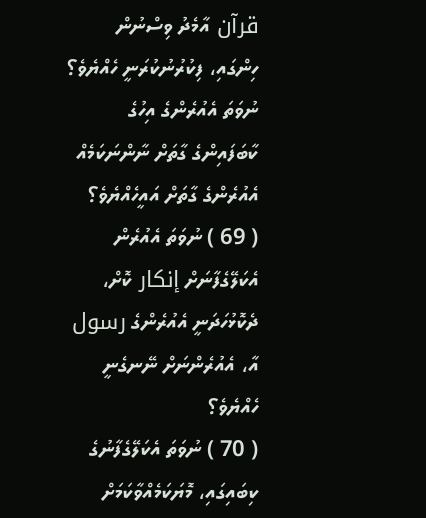قرآن އާމެދު ވިސްނުން ހިންގައި، ފިކުރުނުކުރަނީ ހެއްޔެވެ؟ ނުވަތަ އެއުރެންގެ އިހުގެ ކާބަފައިންގެ ގާތަށް ނާންނަކަމެއް އެއުރެންގެ ގާތަށް އައީހެއްޔެވެ؟
( 69 ) ނުވަތަ އެއުރެން އެކަލޭގެފާނަށް إنكار ކޮށް، ދެކޮޅުހަދަނީ އެއުރެންގެ رسول އާ، އެއުރެންނަށް ނޭނގެނީ ހެއްޔެވެ؟
( 70 ) ނުވަތަ އެކަލޭގެފާނުގެ ކިބައިގައި، މޮޔަކަމެއްވާކަމަށް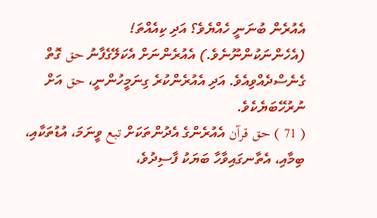އެއުރެން ބުނަނީ ހެއްޔެވެ؟ އަދި ކިއެއްތަ! (އެހެންނަކުންނޫނެވެ.) އެއުރެންނަށް އެކަލޭގެފާނު حق ގޮތް ގެނެސްދެއްވިއެވެ. އަދި އެއުރެންކުރެ ގިނަމީހުންނީ، حق އަށް ނުރުހޭބަޔެކެވެ.
( 71 ) حق قرآن އެއުރެންގެ އެދުންތަކަށް تبع ވީނަމަ، އުޑުތަކާއި، ބިމާއި، އެތާނގައިވާހާ ބަޔަކު ފާސިދުވެ،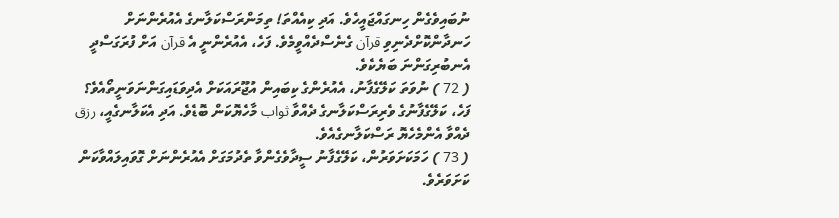ނުބައިވެގެން ހިނގައްޖައީހެވެ. އަދި ކިއެއްތަ! ތިމަންރަސްކަލާނގެ އެއުރެންނަށް ހަނދާންކޮށްދެނިވި قرآن ގެނެސްދެއްވީމެވެ. ފަހެ، އެއުރެންނީ އެ قرآن އަށް ފުރަގަސްދީ އެނބުރިގަންނަ ބަޔެކެވެ.
( 72 ) ނުވަތަ ކަލޭގެފާނު، އެއުރެންގެ ކިބައިން އުޖޫރައަކަށް އެދިވަޑައިގަންނަވަނީތޯއެވެ؟ ފަހެ، ކަލޭގެފާނުގެ ވެރިރަސްކަލާނގެ ދެއްވާ ثواب މާހެޔޮކަން ބޮޑެވެ. އަދި އެކަލާނގެއީ، رزق ދެއްވާ އެންމެހެޔޮ ރަސްކަލާނގެއެވެ.
( 73 ) ހަމަކަށަވަރުން، ކަލޭގެފާނު ސީދާވެގެންވާ ތެދުމަގަށް އެއުރެންނަށް ގޮވައިލައްވާކަން ކަށަވަރެވެ.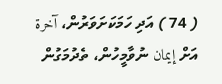( 74 ) އަދި ހަމަކަށަވަރުން، آخرة އަށް إيمان ނުވާމީހުން، ތެދުމަގުން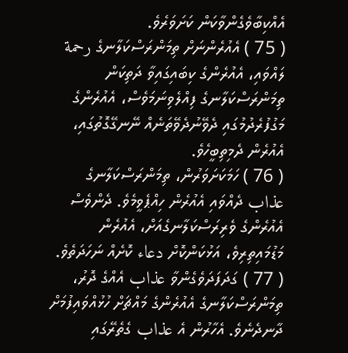އެއްކިބާވެގެންވާކަން ކަށަވަރެވެ.
( 75 ) އެއުރެންނަށް ތިމަންރަސްކަލާނގެ رحمة ލައްވައި، އެއުރެންގެ ކިބައިގައިވާ ދަތިކަން ތިމަންރަސްކަލާނގެ ފިއްލެވިނަމަވެސް، އެއުރެންގެ މަގުފުރެދުމުގައި ދެވޭނުދެވޭތަނެއް ނޭނގޭގޮތުގައި، އެއުރެން ދެމިތިބީހެވެ.
( 76 ) ހަމަކަށަވަރުން، ތިމަންރަސްކަލާނގެ عذاب ދެއްވައި އެއުރެން ހިއްޕެވީމެވެ. ދެންވެސް އެއުރެންގެ ވެރިރަސްކަލާނގެއަށް، އެއުރެން މަޑުމައިތިރިވެ، އަޅުކަންކޮށް دعاء ކޮށެއް ނަހަދަތެވެ.
( 77 ) ގަދަފަދަވެގެންވާ عذاب އެއްގެ ދޮރު، ތިމަންރަސްކަލާނގެ އެއުރެންގެ މައްޗަށް ހުޅުއްވައިފުމަށް ދާނދެނެވެ. އެހާރުން އެ عذاب ގެތެރޭގައި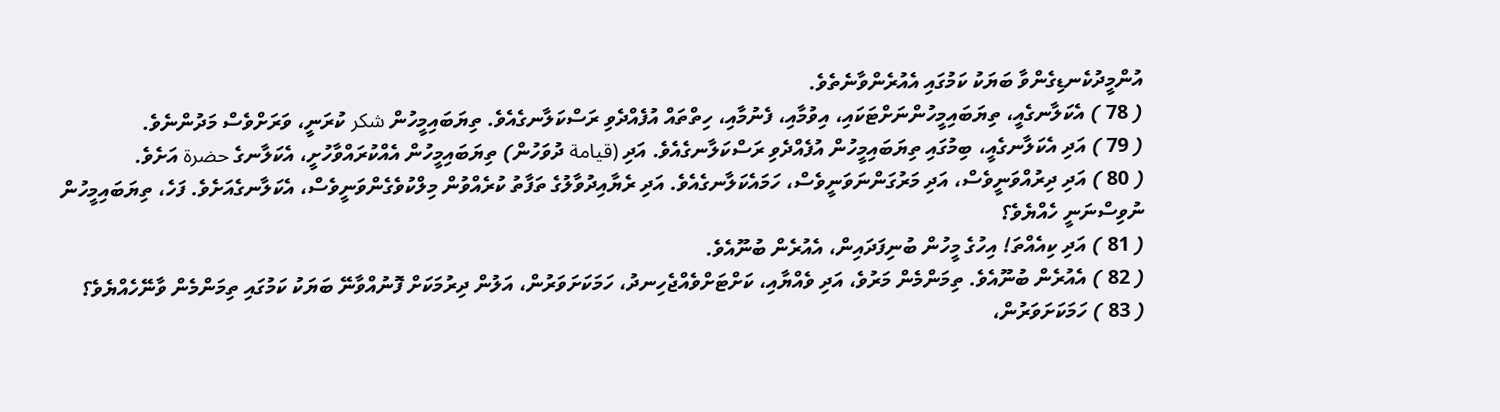އުންމީދުކެނޑިގެންވާ ބަޔަކު ކަމުގައި އެއުރެންވާނެތެވެ.
( 78 ) އެކަލާނގެއީ، ތިޔަބައިމީހުންނަށްޓަކައި، އިވުމާއި، ފެނުމާއި، ހިތްތައް އުފެއްދެވި ރަސްކަލާނގެއެވެ. ތިޔަބައިމީހުން شكر ކުރަނީ، ވަރަށްވެސް މަދުންނެވެ.
( 79 ) އަދި އެކަލާނގެއީ، ބިމުގައި ތިޔަބައިމީހުން އުފެއްދެވި ރަސްކަލާނގެއެވެ. އަދި (قيامة ދުވަހުން) ތިޔަބައިމީހުން އެއްކުރައްވާހުށީ، އެކަލާނގެ حضرة އަށެވެ.
( 80 ) އަދި ދިރުއްވަނީވެސް، އަދި މަރުގަންނަވަނީވެސް، ހަމައެކަލާނގެއެވެ. އަދި ރެޔާއިދުވާލުގެ ތަފާތު ކުރެއްވުން މިލްކުވެގެންވަނީވެސް، އެކަލާނގެއަށެވެ. ފަހެ، ތިޔަބައިމީހުން ނުވިސްނަނީ ހެއްޔެވެ؟
( 81 ) އަދި ކިއެއްތަ! އިހުގެ މީހުން ބުނިފަދައިން، އެއުރެން ބުނޫއެވެ.
( 82 ) އެއުރެން ބުނޫއެވެ. ތިމަންމެން މަރުވެ، އަދި ވެއްޔާއި، ކަށްޓަށްވެއްޖެހިނދު، ހަމަކަށަވަރުން، އަލުން ދިރުމަކަށް ފޮނުއްވާނޭ ބަޔަކު ކަމުގައި ތިމަންމެން ވާނޭހެއްޔެވެ؟
( 83 ) ހަމަކަށަވަރުން،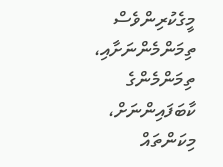މީގެކުރިންވެސް ތިމަންމެންނަށާއި، ތިމަންމެންގެ ކާބަފައިންނަށް، މިކަންތައް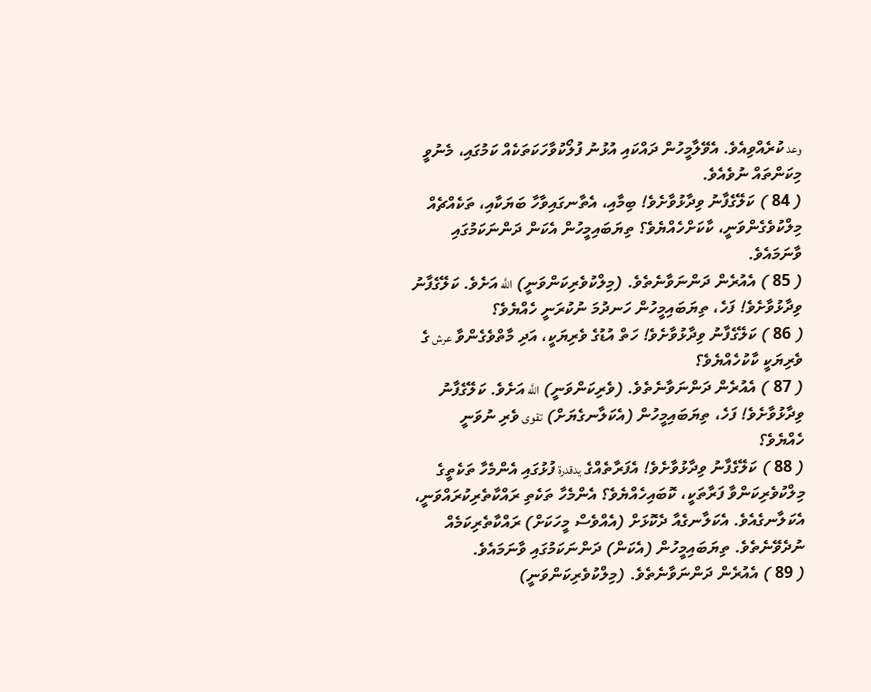وعد ކުރެއްވިއެވެ. އެވޭލާމީހުން ދައްކައި އުޅުނު ފުލޯކުވާހަކަތަކެއް ކަމުގައި، މެނުވީ މިކަންތައް ނުވެއެވެ.
( 84 ) ކަލޭގެފާނު ވިދާޅުވާށެވެ! ބިމާއި، އެތާނގައިވާހާ ބަޔަކާއި، ތަކެއްޗެއް މިލްކުވެގެންވަނީ، ކާކަށްހެއްޔެވެ؟ ތިޔަބައިމީހުން އެކަން ދަންނަކަމުގައި ވާނަމައެވެ.
( 85 ) އެއުރެން ދަންނަވާނެތެވެ. (މިލްކުވެރިކަންވަނީ) اللَّه އަށެވެ. ކަލޭގެފާނު ވިދާޅުވާށެވެ! ފަހެ، ތިޔަބައިމީހުން ހަނދުމަ ނުކުރަނީ ހެއްޔެވެ؟
( 86 ) ކަލޭގެފާނު ވިދާޅުވާށެވެ! ހަތް އުޑުގެ ވެރިޔަކީ، އަދި މާތްވެގެންވާ عرش ގެ ވެރިޔަކީ ކާކުހެއްޔެވެ؟
( 87 ) އެއުރެން ދަންނަވާނެތެވެ. (ވެރިކަންވަނީ) اللَّه އަށެވެ. ކަލޭގެފާނު ވިދާޅުވާށެވެ! ފަހެ، ތިޔަބައިމީހުން (އެކަލާނގެޔަށް) تقوى ވެރި ނުވަނީ ހެއްޔެވެ؟
( 88 ) ކަލޭގެފާނު ވިދާޅުވާށެވެ! އެފަރާތެއްގެ يدقدرة ފުޅުގައި އެންމެހާ ތަކެތީގެ މިލްކުވެރިކަންވާ ފަރާތަކީ، ކޮބައިހެއްޔެވެ؟ އެންމެހާ ތަކެތި ރައްކާތެރިކުރައްވަނީ، އެކަލާނގެއެވެ. އެކަލާނގެއާ ދެކޮޅަށް (އެއްވެސް މީހަކަށް) ރައްކާތެރިކަމެއް ނުދެވޭނެތެވެ. ތިޔަބައިމީހުން (އެކަން) ދަންނަކަމުގައި ވާނަމައެވެ.
( 89 ) އެއުރެން ދަންނަވާނެތެވެ. (މިލްކުވެރިކަންވަނީ)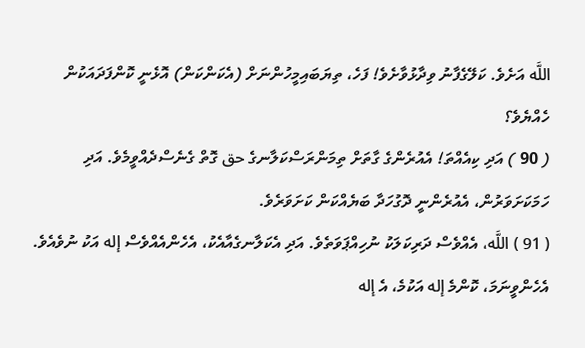اللَّه އަށެވެ. ކަލޭގެފާނު ވިދާޅުވާށެވެ! ފަހެ، ތިޔަބައިމީހުންނަށް (އެކަންކަން) އޮޅެނީ ކޮންފަދައަކުން ހެއްޔެވެ؟
( 90 ) އަދި ކިއެއްތަ! އެއުރެންގެ ގާތަށް ތިމަންރަސްކަލާނގެ حق ގޮތް ގެނެސްދެއްވީމެވެ. އަދި ހަމަކަށަވަރުން، އެއުރެންނީ ދޮގުހަދާ ބަޔެއްކަން ކަށަވަރެވެ.
( 91 ) اللَّه، އެއްވެސް ދަރިކަލަކު ނުހިއްޕަވަތެވެ. އަދި އެކަލާނގެއާއެކު، އެހެންއެއްވެސް إله އަކު ނުވެއެވެ. އެހެންވީނަމަ، ކޮންމެ إله އަކުމެ، އެ إله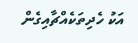އަކު ހެދިތަކެއްޗާއިގެން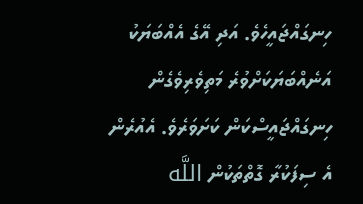ހިނގައްޖައީހެވެ. އަދި އޭގެ އެއްބަޔަކު އަނެއްބަޔަކަށްވުރެ މަތިވެރިވެގެން ހިނގައްޖައީސްކަން ކަށަވަރެވެ. އެއުރެން އެ ސިފަކުރާ ގޮތްތަކުން اللَّه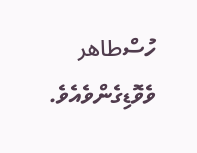ހުސްطاهر ވެވޮޑިގެންވެއެވެ.